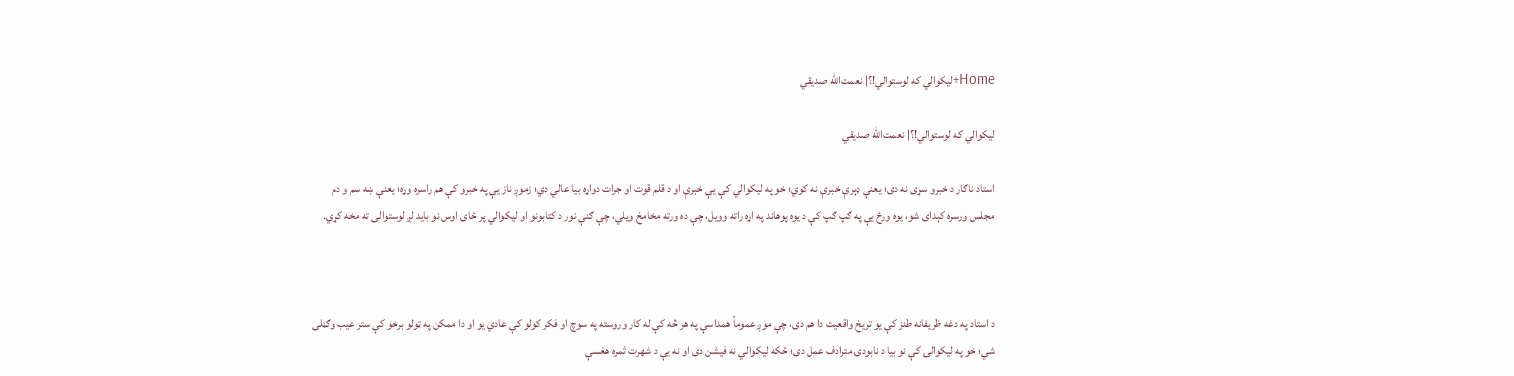Home+لیکوالي که لوستوالي!؟| نعمت‌الله صدیقي

لیکوالي که لوستوالي!؟| نعمت‌الله صدیقي

استاد ناګار د خبرو سړی نه دی؛ یعنې ډېرې خبرې نه کوي؛ خو په لیکوالي کې یې خبرې او د قلم قوت او جرات دواړه بیا عالي دي؛ زموږ ناز یې په خبرو کې هم راسره وړه؛ یعنې ښه سم و دم مجلس ورسره کېدای شو، یوه ورځ یې په ګپ ګپ کې د یوه پوهاند په اړه راته وویل، چې ده ورته مخامخ ویلي، چې ګنې نور د کتابونو او لیکوالي پر ځای اوس نو باید لږ لوستوالی ته مخه کړي.



د استاد په دغه ظریفانه طنز کې یو تریخ واقعیت دا هم دی، چې موږ عموماً همداسې په هر څه کې له کار وروسته په سوچ او فکر کولو کې عادي یو او دا ممکن په ټولو برخو کې ستر عیب وګڼلی شي؛ خو په لیکوالۍ کې نو بیا د نابودۍ مترادف عمل دی؛ ځکه لیکوالي نه فیشن دی او نه یې د شهرت ثمره هغسې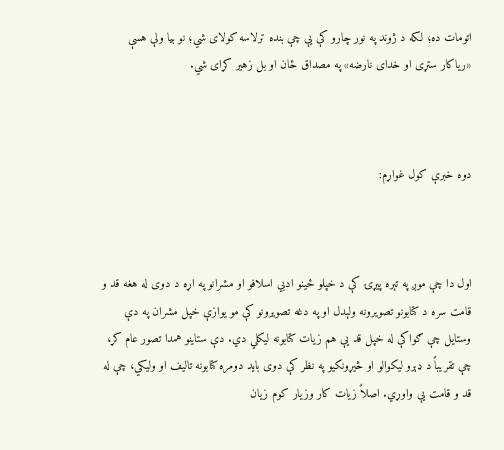اتومات ده؛ لکه د ژوند په نور چارو کې یې چې بنده ترلاسه کولای شي؛ نو بیا ولې هسې «ریاکار ستړی او خدای نارضه» په مصداق ځان او بل زهیر کړای شي.



دوه خبرې کول غواړم:



اول دا چې موږ په تېره پیړۍ کې د خپلو ځینو ادبي اسلافو او مشرانو په اړه د دوی له هغه قد و قامت سره د کتابونو تصویرونه ولېدل او په دغه تصویرونو کې مو یوازې خپل مشران په دې وستایل چې ګواکې له خپل قد یې هم زیات کتابونه لیکلي دي. دې ستاینو همدا تصور عام کړ، چې تقریباً د ډېرو لیکوالو او څیړونکیو په نظر کې دوی باید دومره کتابونه تالیف او ولیکي، چې له قد و قامت یې واوړي. اصلاً زیات کار وزیار کوم زیان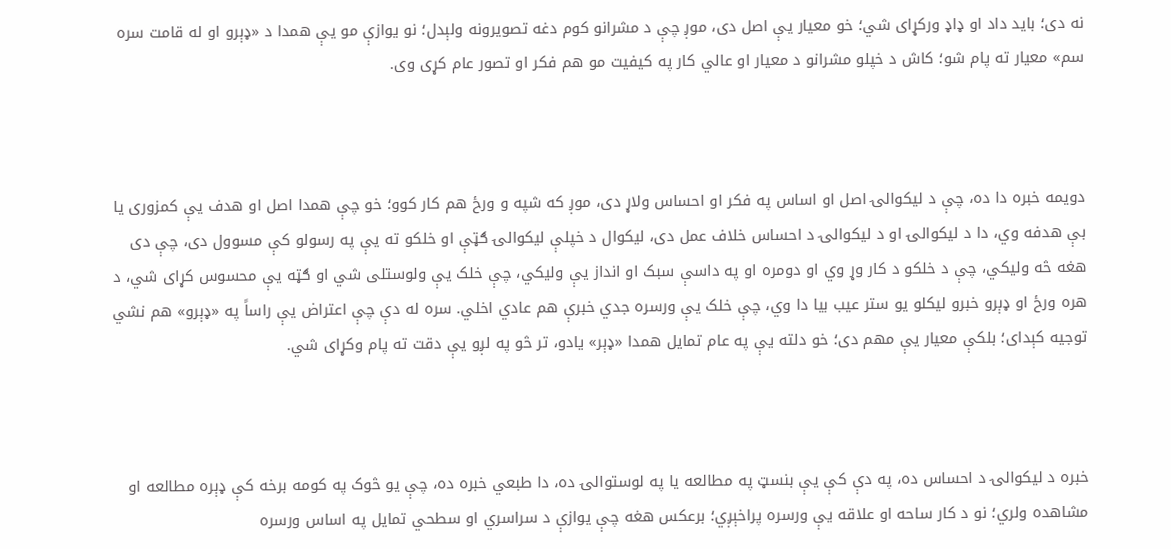نه دی؛ باید داد او ډاډ ورکړای شي؛ خو معیار یې اصل دی، موږ چې د مشرانو کوم دغه تصویرونه ولېدل؛ نو یوازې مو یې همدا د «ډېرو او له قامت سره سم» معیار ته پام شو؛ کاش د خپلو مشرانو د معیار او عالي کار په کیفیت مو هم فکر او تصور عام کړی وی.



دویمه خبره دا ده، چې د لیکوالۍ اصل او اساس په فکر او احساس ولاړ دی، موږ که شپه و ورځ هم کار کوو؛ خو چې همدا اصل او هدف یې کمزوری یا بې هدفه وي، دا د لیکوالۍ او د لیکوالۍ د احساس خلاف عمل دی، لیکوال د خپلې لیکوالۍ ګټې او خلکو ته یې په رسولو کې مسوول دی، چې دی هغه څه ولیکي، چې د خلکو د کار وړ وي او دومره او په داسې سبک او انداز یې ولیکي، چې خلک یې ولوستلی شي او ګټه یې محسوس کړای شي، د هره ورځ او ډېرو خبرو لیکلو یو ستر عیب بیا دا وي، چې خلک یې ورسره جدي خبرې هم عادي اخلي. سره له دې چې اعتراض یې راساً په «ډېرو» هم نشي توجیه کېدای؛ بلکې معیار یې مهم دی؛ خو دلته یې په عام تمایل همدا «ډېر» یادو، تر څو په لږو یې دقت ته پام وکړای شي.



خبره د لیکوالۍ د احساس ده، په دې کې یې بنسټ په مطالعه یا په لوستوالۍ ده، دا طبعي خبره ده، چې یو څوک په کومه برخه کې ډېره مطالعه او مشاهده ولري؛ نو د کار ساحه او علاقه یې ورسره پراخېږي؛ برعکس هغه چې یوازې د سراسري او سطحي تمایل په اساس ورسره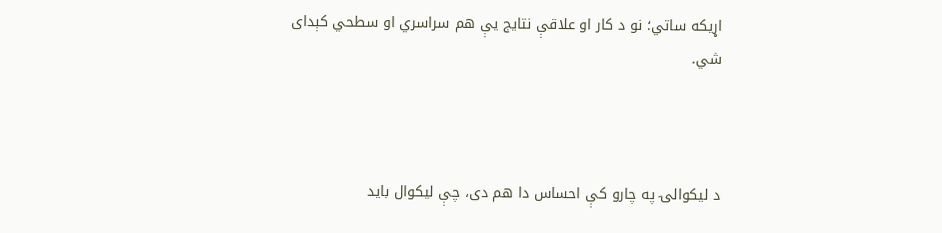اړیکه ساتي؛ نو د کار او علاقې نتایج یې هم سراسري او سطحي کېدای شي.



د لیکوالۍ په چارو کې احساس دا هم دی، چې لیکوال باید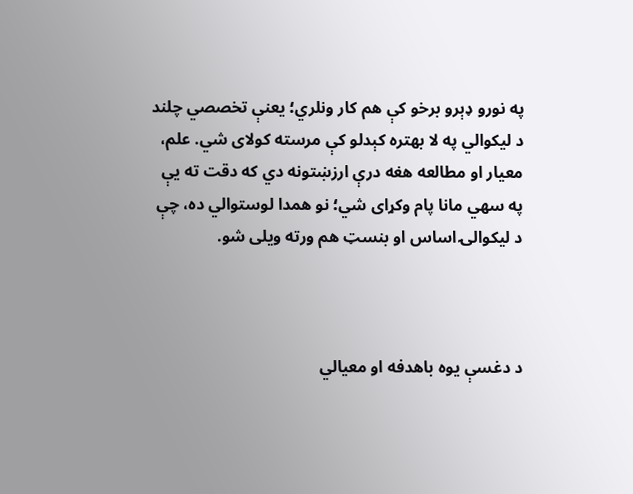په نورو ډېرو برخو کې هم کار ونلري؛ یعنې تخصصي چلند د لیکوالي په لا بهتره کېدلو کې مرسته کولای شي. علم، معیار او مطالعه هغه درې ارزښتونه دي که دقت ته یې په سهي مانا پام وکړای شي؛ نو همدا لوستوالي ده، چې د لیکوالۍ اساس او بنسټ هم ورته ویلی شو.



د دغسې یوه باهدفه او معیالي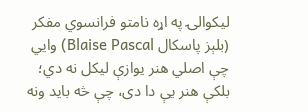لیکوالۍ په اړه نامتو فرانسوي مفکر (بلېز پاسکال Blaise Pascal) وایي چې اصلي هنر یوازې لیکل نه دي؛ بلکې هنر یې دا دی، چې څه باید ونه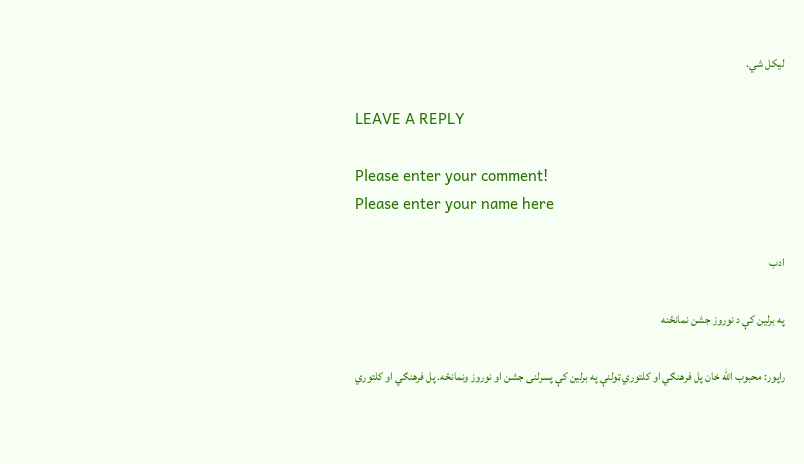لیکل شي.

LEAVE A REPLY

Please enter your comment!
Please enter your name here

ادب

په برلین کې د نوروز جشن نمانځنه

راپور: محبوب الله خان پل فرهنګي او کلتوري ټولنې په برلین کې پسرلنی جشن او نوروز ونمانځه. پل فرهنګي او کلتوري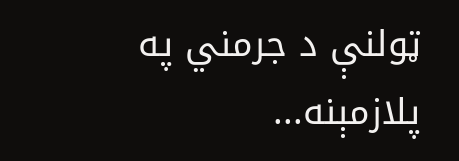ټولنې د جرمني په پلازمېنه...